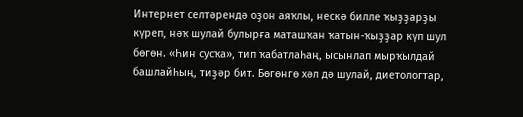Интернет селтәрендә оҙон аяҡлы, нескә билле ҡыҙҙарҙы күреп, нәҡ шулай булырға маташҡан ҡатын-ҡыҙҙар күп шул бөгөн. «Һин сусҡа», тип ҡабатлаһаң, ысынлап мырҡылдай башлайһың, тиҙәр бит. Бөгөнгө хәл дә шулай, диетологтар,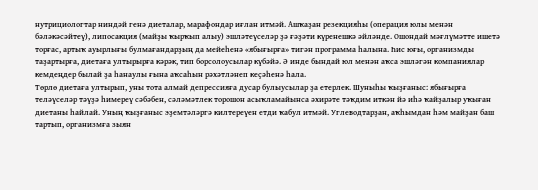нутрициологтар ниндәй генә диеталар, марафондар иғлан итмәй. Ашҡаҙан резекцияһы (операция юлы менән бәләкәсәйтеү), липосакция (майҙы ҡырҡып алыу) эшләтеүселәр ҙә ғәҙәти күренешкә әйләнде. Ошондай мәғлүмәтте ишетә торғас, артыҡ ауырлығы булмағандарҙың да мейеһенә «ябығырға» тигән программа һалына. Һис юғы, организмды таҙартырға, диетаға ултырырға кәрәк, тип борсолоусылар күбәйә. Ә инде бындай юл менән аҡса эшләгән компаниялар кемдеңдер былай ҙа һанаулы ғына аҡсаһын рәхәтләнеп кеҫәһенә һала.
Төрлө диетаға ултырып, уны тота алмай депрессияға дусар булыусылар ҙа етерлек. Шуныһы ҡыҙғаныс: ябығырға теләүселәр тәүҙә һимереү сәбәбен, сәләмәтлек торошон асыҡламайынса әхирәте тәҡдим иткән йә иһә ҡайҙалыр уҡыған диетаны һайлай. Уның ҡыҙғаныс эҙемтәләргә килтереүен етди ҡабул итмәй. Углеводтарҙан, аҡһымдан һәм майҙан баш тартып, организмға зыян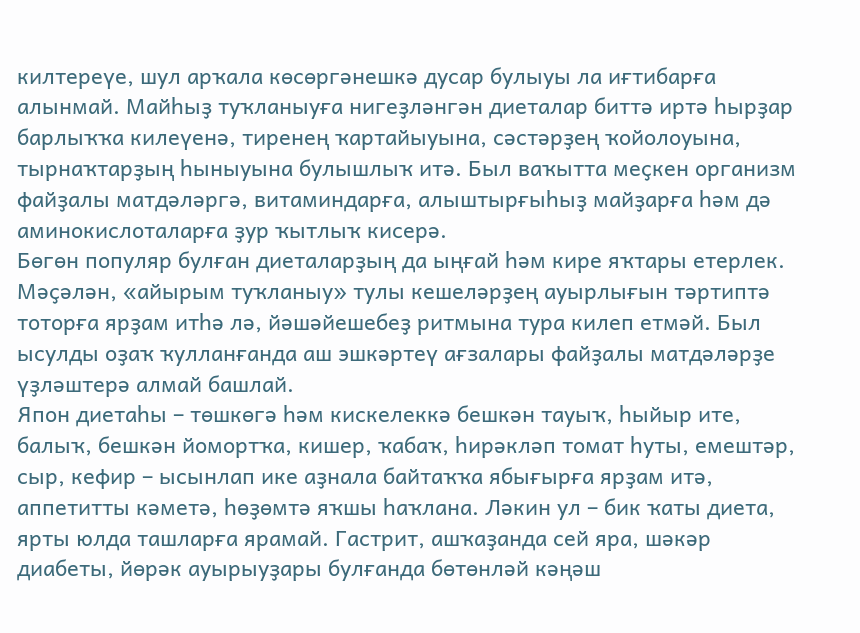килтереүе, шул арҡала көсөргәнешкә дусар булыуы ла иғтибарға алынмай. Майһыҙ туҡланыуға нигеҙләнгән диеталар биттә иртә һырҙар барлыҡҡа килеүенә, тиренең ҡартайыуына, сәстәрҙең ҡойолоуына, тырнаҡтарҙың һыныуына булышлыҡ итә. Был ваҡытта меҫкен организм файҙалы матдәләргә, витаминдарға, алыштырғыһыҙ майҙарға һәм дә аминокислоталарға ҙур ҡытлыҡ кисерә.
Бөгөн популяр булған диеталарҙың да ыңғай һәм кире яҡтары етерлек. Мәҫәлән, «айырым туҡланыу» тулы кешеләрҙең ауырлығын тәртиптә тоторға ярҙам итһә лә, йәшәйешебеҙ ритмына тура килеп етмәй. Был ысулды оҙаҡ ҡулланғанда аш эшкәртеү ағзалары файҙалы матдәләрҙе үҙләштерә алмай башлай.
Япон диетаһы – төшкөгә һәм кискелеккә бешкән тауыҡ, һыйыр ите, балыҡ, бешкән йомортҡа, кишер, ҡабаҡ, һирәкләп томат һуты, емештәр, сыр, кефир – ысынлап ике аҙнала байтаҡҡа ябығырға ярҙам итә, аппетитты кәметә, һөҙөмтә яҡшы һаҡлана. Ләкин ул – бик ҡаты диета, ярты юлда ташларға ярамай. Гастрит, ашҡаҙанда сей яра, шәкәр диабеты, йөрәк ауырыуҙары булғанда бөтөнләй кәңәш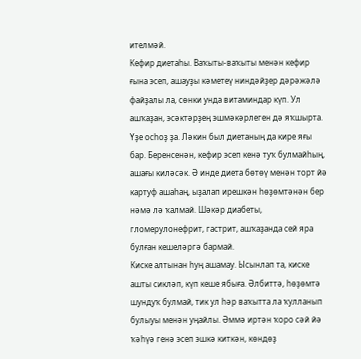ителмәй.
Кефир диетаһы. Ваҡыты-ваҡыты менән кефир ғына эсеп, ашауҙы кәметеү ниндәйҙер дәрәжәлә файҙалы ла, сөнки унда витаминдар күп. Ул ашҡаҙан, эсәктәрҙең эшмәкәрлеген дә яҡшырта. Үҙе осһоҙ ҙа. Ләкин был диетаның да кире яғы бар. Беренсенән, кефир эсеп кенә туҡ булмайһың, ашағы киләсәк. Ә инде диета бөтөү менән торт йә картуф ашаһаң, ыҙалап ирешкән һөҙөмтәнән бер нәмә лә ҡалмай. Шәкәр диабеты, гломерулонефрит, гастрит, ашҡаҙанда сей яра булған кешеләргә бармай.
Киске алтынан һуң ашамау. Ысынлап та, киске ашты сикләп, күп кеше ябыға. Әлбиттә, һөҙөмтә шундуҡ булмай, тик ул һәр ваҡытта ла ҡулланып булыуы менән уңайлы. Әммә иртән ҡоро сәй йә ҡәһүә генә эсеп эшкә киткән, көндөҙ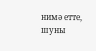нимә етте, шуны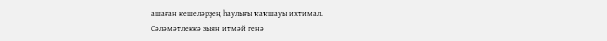ашаған кешеләрҙең һаулығы ҡаҡшауы ихтимал.
Сәләмәтлеккә зыян итмәй генә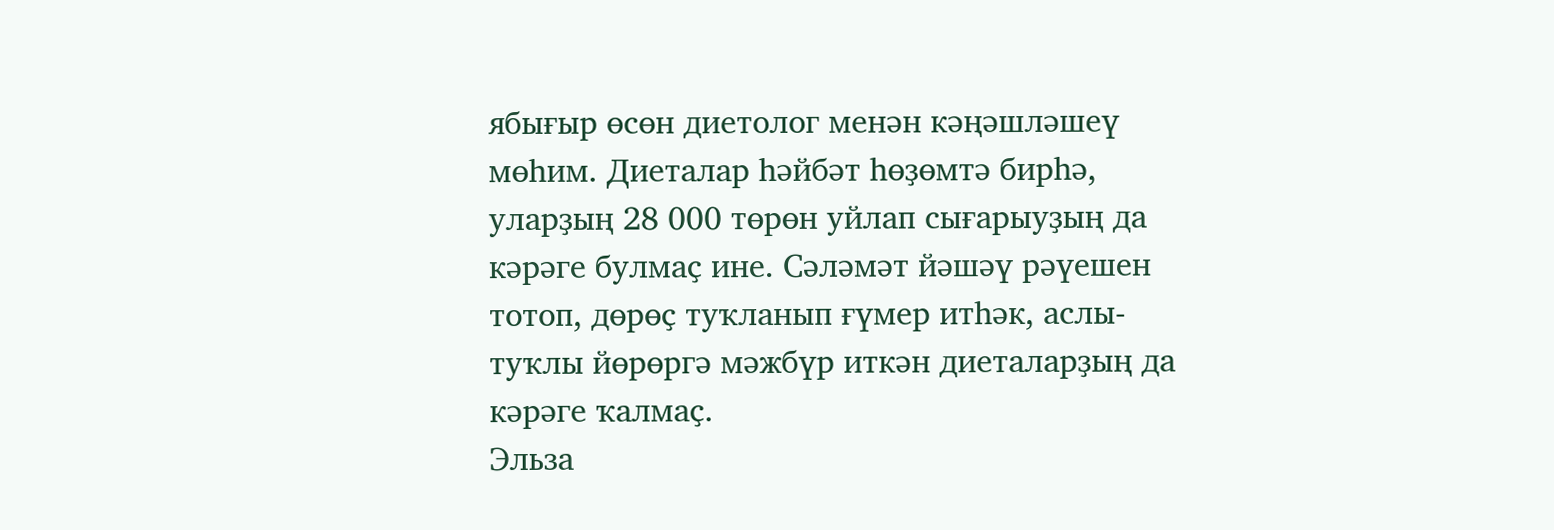ябығыр өсөн диетолог менән кәңәшләшеү мөһим. Диеталар һәйбәт һөҙөмтә бирһә, уларҙың 28 000 төрөн уйлап сығарыуҙың да кәрәге булмаҫ ине. Сәләмәт йәшәү рәүешен тотоп, дөрөҫ туҡланып ғүмер итһәк, аслы-туҡлы йөрөргә мәжбүр иткән диеталарҙың да кәрәге ҡалмаҫ.
Эльза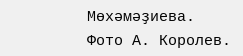Мөхәмәҙиева.
Фото А. Королев.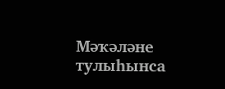Мәҡәләне тулыһынса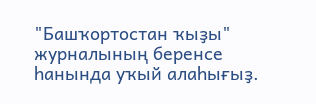"Башҡортостан ҡыҙы" журналының беренсе һанында уҡый алаһығыҙ.